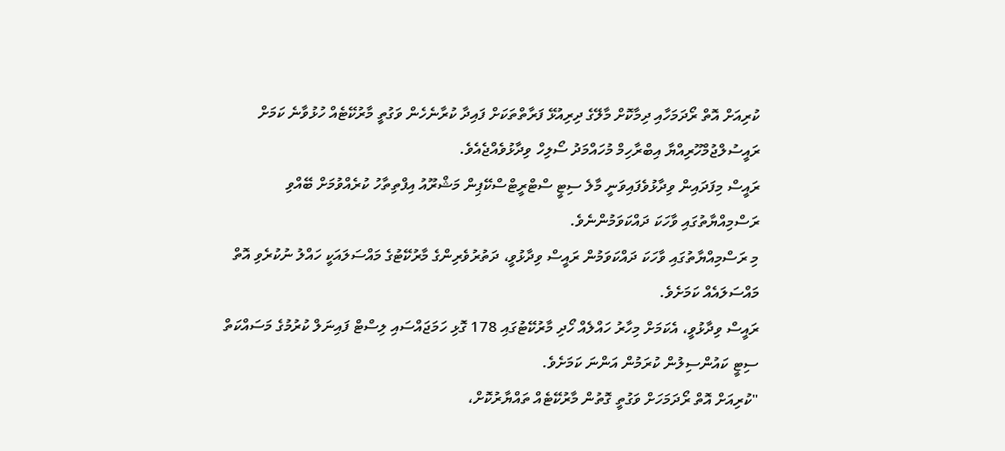ކުރިއަށް އޮތް ރޯދަމަހާއި ދިމާކޮށް މާލޭގެ ދިރިއުޅޭ ފަރާތްތަކަށް ފައިދާ ކުރާނެހެން ވަގުތީ މާރުކޭޓެއް ހުޅުވާނެ ކަމަށް ރައީސުލްޖުމްހޫރިއްޔާ އިބްރާހިމް މުހައްމަދު ސޯލިހް ވިދާޅުވެއްޖެއެވެ.
ރައީސް މިފަދައިން ވިދާޅުވެފައިވަނީ މާލެ ސިޓީ ސްޓްރީޓްސްކޭޕިން މަޝްރޫއު އިފްތިތާހު ކުރެއްވުމަށް ބޭއްވި ރަސްމިއްޔާތުގައި ވާހަކަ ދައްކަވަމުންނެވެ.
މި ރަސްމިއްޔާތުގައި ވާހަކަ ދައްކަވަމުން ރައީސް ވިދާޅުވީ، ދަތުރުވެރިންގެ މާރުކޭޓުގެ މައްސަލައަކީ ހައްލު ނުކުރެވި އޮތް މައްސަލައެއް ކަމަށެވެ.
ރައީސް ވިދާޅުވީ، އެކަމަށް މިހާރު ހައްލެއް ހޯދި މާރުކޭޓުގައި 178 ގޮޅި ހަމަޖައްސައި ލިސްޓް ފައިނަލް ކުރުމުގެ މަސައްކަތް ސިޓީ ކައުންސިލުން ކުރަމުން އަންނަ ކަމަށެވެ.
"ކުރިއަށް އޮތް ރޯދަމަހަށް ވަގުތީ ގޮތުން މާރުކޭޓެއް ތައްޔާރުކޮށް،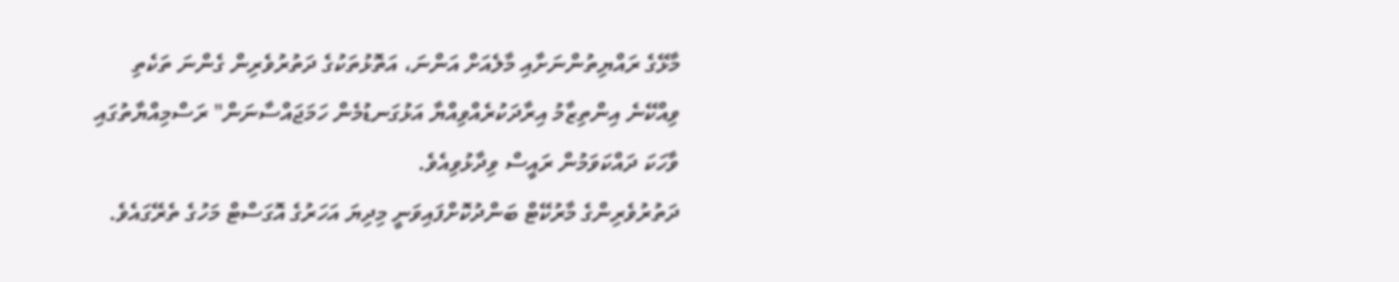މާޅޭގެ ރައްޔިތުންނަށާއި މާލެއަށް އަންނަ، އަތޮޅުތަކުގެ ދަތުރުވެރިން ގެންނަ ތަކެތި ވިއްކޭނެ އިންތިޒާމު އިރާދަކުރެއްވިއްޔާ އަޅުގަނޑުމެން ހަމަޖައްސާނަން" ރަސްމިއްޔާތުގައި ވާހަކަ ދައްކަވަމުން ރައީސް ވިދާޅުވިއެވެ.
ދަތުރުވެރިންގެ މާރުކޭޓް ބަންދުކޮށްފައިވަނީ މިދިޔަ އަހަރުގެ އޮގަސްޓް މަހުގެ ތެރޭގައެވެ.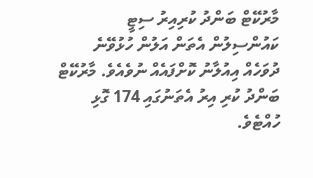މާރުކޭޓް ބަންދު ކުރިއިރު ސިޓީ ކައުންސިލުން އެތަން އަލުން ހުޅުވޭނެ ދުވަހެއް އިއުލާނު ކޮށްފައެއް ނުވެއެވެ. މާރުކޭޓް ބަންދު ކުރި އިރު އެތަނުގައި 174 ގޮޅި ހުއްޓެވެ.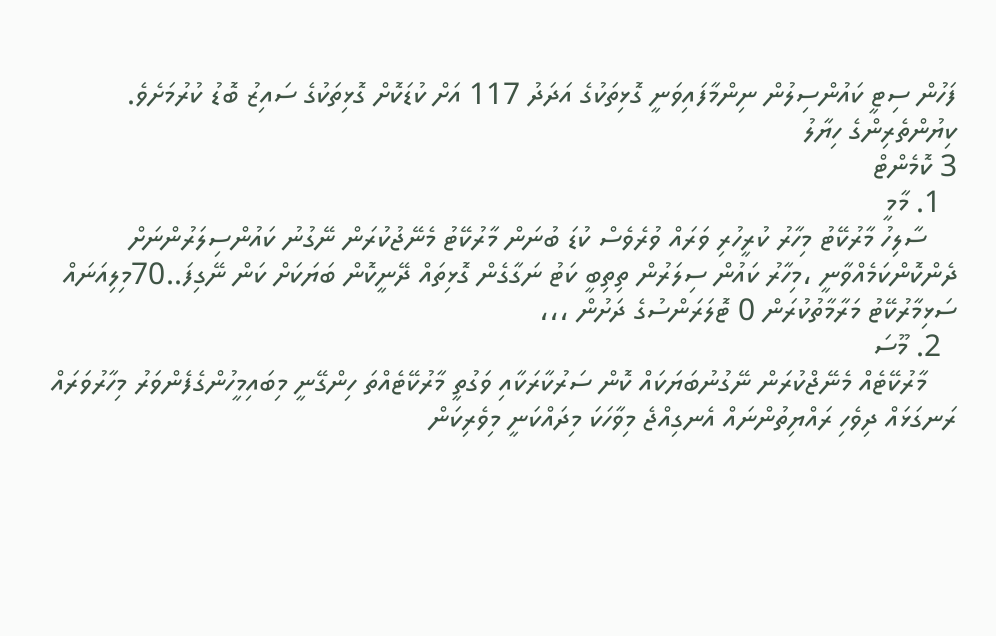ފަހުން ސިޓީ ކައުންސިލުން ނިންމާފައިވަނީ ގޮޅިތަކުގެ އަދަދު 117 އަށް ކުޑަކޮށް ގޮޅިތަކުގެ ސައިޒު ބޮޑު ކުރުމަށެވެ.
ކިޔުންތެރިންގެ ހިޔާލު
3 ކޮމެންޓް
  1. މާމީ
    ސާލިހު މާރުކޭޓު މިހާރު ކުރީހުރި ވަރައް ވުރެވެސް ކުޑަ ބުނަން މާރުކޭޓު މެނޭޖުކުރަން ނޭގުނު ކައުންސިލަރުންނަށް ދެންކޮންކަމެއްވާނީ ،މިހާރު ކައުން ސިލަރުން ތިތިބީ ކަޓު ނަގާގެން ގޮޅިތައް ދޭނީކޮން ބަޔަކަށް ކަން ނޭގިފަ..70މިލިއަނައް ސަޅިމާރުކޭޓު މަރާމާތުކުރަން 0 ޓޮލަރަންސުގެ ދަށުން ،،،
  2. މޫސަ
    މާރުކޭޓެއް މެނޭޖްކުރަން ނޭގުނުބަޔަކައް ކޮން ސަރުކާރަކާއި ވަގުތީ މާރުކޭޓެއްތަ ހިންގޭނީ މިބައިމީހުންގެފެންވަރު މިހާރުވަރައް ރަނގަޅައް ދިވެހި ރައްޔިތުންނައް އެނގިއްޖެ މިވާހަކަ މިދައްކަނީ މިވެރިކަން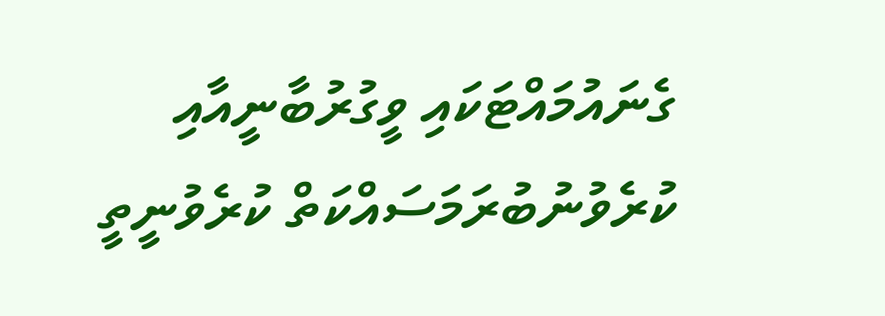ގެނައުމައްޓަކައި ވީގުރުބާނީއާއި ކުރެވުނުބުރަމަސައްކަތް ކުރެވުނީތީ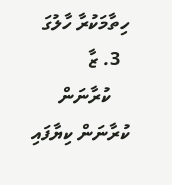ހިތާމަކުރާ ހާލުގަ
  3. ޒާ
    ކުރާނަން ކުރާނަން ކިޔާފައި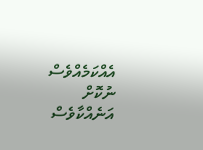އެއްކަމެއްވެސް ނުކޮށް އަނެއްކާވެސް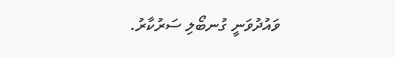ވައުދުވަނީ ގުނބޯލި ސަރުކާރު.